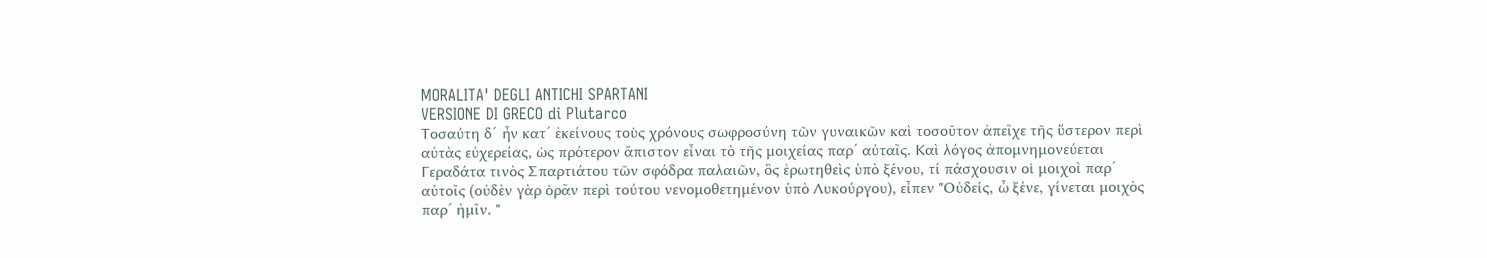MORALITA' DEGLI ANTICHI SPARTANI
VERSIONE DI GRECO di Plutarco
Τοσαύτη δ´ ἦν κατ´ ἐκείνους τοὺς χρόνους σωφροσύνη τῶν γυναικῶν καὶ τοσοῦτον ἀπεῖχε τῆς ὕστερον περὶ αὐτὰς εὐχερείας, ὡς πρότερον ἄπιστον εἶναι τὸ τῆς μοιχείας παρ´ αὐταῖς. Καὶ λόγος ἀπομνημονεύεται Γεραδάτα τινὸς Σπαρτιάτου τῶν σφόδρα παλαιῶν, ὃς ἐρωτηθεὶς ὑπὸ ξένου, τί πάσχουσιν οἱ μοιχοὶ παρ´ αὐτοῖς (οὐδὲν γὰρ ὁρᾶν περὶ τούτου νενομοθετημένον ὑπὸ Λυκούργου), εἶπεν "Οὐδείς, ὦ ξένε, γίνεται μοιχὸς παρ´ ἡμῖν. "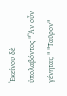Ἐκείνου δὲ ὑπολαβόντος "Ἂν οὖν γένηται; " "Ταῦρον"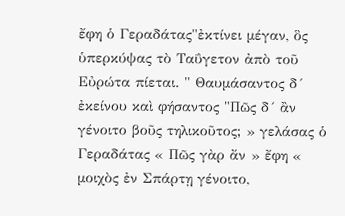ἔφη ὁ Γεραδάτας"ἐκτίνει μέγαν, ὃς ὑπερκύψας τὸ Ταΰγετον ἀπὸ τοῦ Εὐρώτα πίεται. " Θαυμάσαντος δ´ ἐκείνου καὶ φήσαντος "Πῶς δ´ ἂν γένοιτο βοῦς τηλικοῦτος; » γελάσας ὁ Γεραδάτας « Πῶς γὰρ ἄν » ἔφη « μοιχὸς ἐν Σπάρτῃ γένοιτο,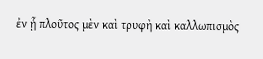ἐν ᾗ πλοῦτος μὲν καὶ τρυφὴ καὶ καλλωπισμὸς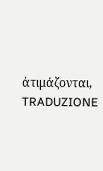ἀτιμάζονται,
TRADUZIONE